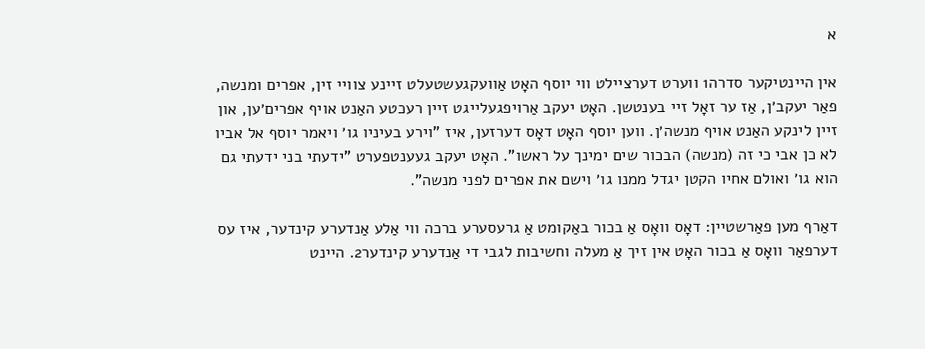א

אין היינטיקער סדרה1 ווערט דערציילט ווי יוסף האָט אַוועקגעשטעלט זיינע צוויי זין, אפרים ומנשה, פאַר יעקב׳ן, אַז ער זאָל זיי בענטשן. האָט יעקב אַרויפגעלייגט זיין רעכטע האַנט אויף אפרים׳ען, און זיין לינקע האַנט אויף מנשה׳ן. ווען יוסף האָט דאָס דערזען, איז "וירע בעיניו גו׳ ויאמר יוסף אל אביו לא כן אבי כי זה (מנשה) הבכור שים ימינך על ראשו". האָט יעקב געענטפערט "ידעתי בני ידעתי גם הוא גו׳ ואולם אחיו הקטן יגדל ממנו גו׳ וישם את אפרים לפני מנשה".

דאַרף מען פאַרשטיין: דאָס וואָס אַ בכור באַקומט אַ גרעסערע ברכה ווי אַלע אַנדערע קינדער, איז עס דערפאַר וואָס אַ בכור האָט אין זיך אַ מעלה וחשיבות לגבי די אַנדערע קינדער2. היינט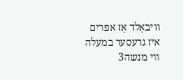וויבאַלד אַז אפרים איז גרעסער במעלה ווי מנשה3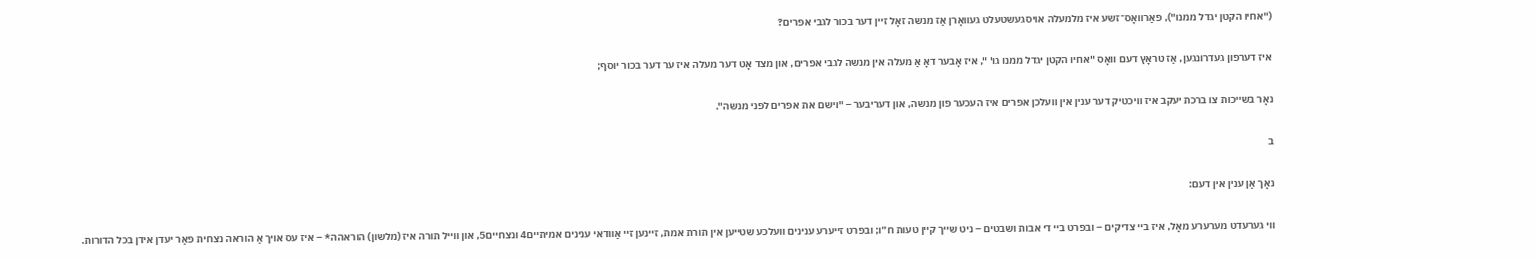("אחיו הקטן יגדל ממנו"), פאַרוואָס־זשע איז מלמעלה אויסגעשטעלט געוואָרן אַז מנשה זאָל זיין דער בכור לגבי אפרים?

איז דערפון געדרונגען, אַז טראָץ דעם וואָס "אחיו הקטן יגדל ממנו גו' ", איז אָבער דאָ אַ מעלה אין מנשה לגבי אפרים, און מצד אָט דער מעלה איז ער דער בכור יוסף;

נאָר בשייכות צו ברכת יעקב איז וויכטיק דער ענין אין וועלכן אפרים איז העכער פון מנשה, און דעריבער – "וישם את אפרים לפני מנשה".

ב

נאָך אַן ענין אין דעם:

ווי גערעדט מערערע מאָל, איז ביי צדיקים – ובפרט ביי די אבות ושבטים – ניט שייך קיין טעות ח״ו; ובפרט זייערע ענינים וועלכע שטייען אין תורת אמת, זיינען זיי אַוודאי ענינים אמיתיים4 ונצחיים5, און ווייל תורה איז (מלשון) הוראהה* – איז עס אויך אַ הוראה נצחית פאַר יעדן אידן בכל הדורות.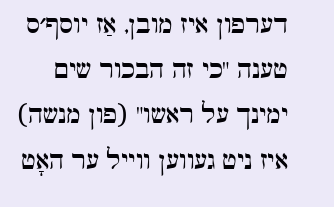דערפון איז מובן, אַז יוסף׳ס טענה "כי זה הבכור שים ימינך על ראשו" (פון מנשה) איז ניט געווען ווייל ער האָט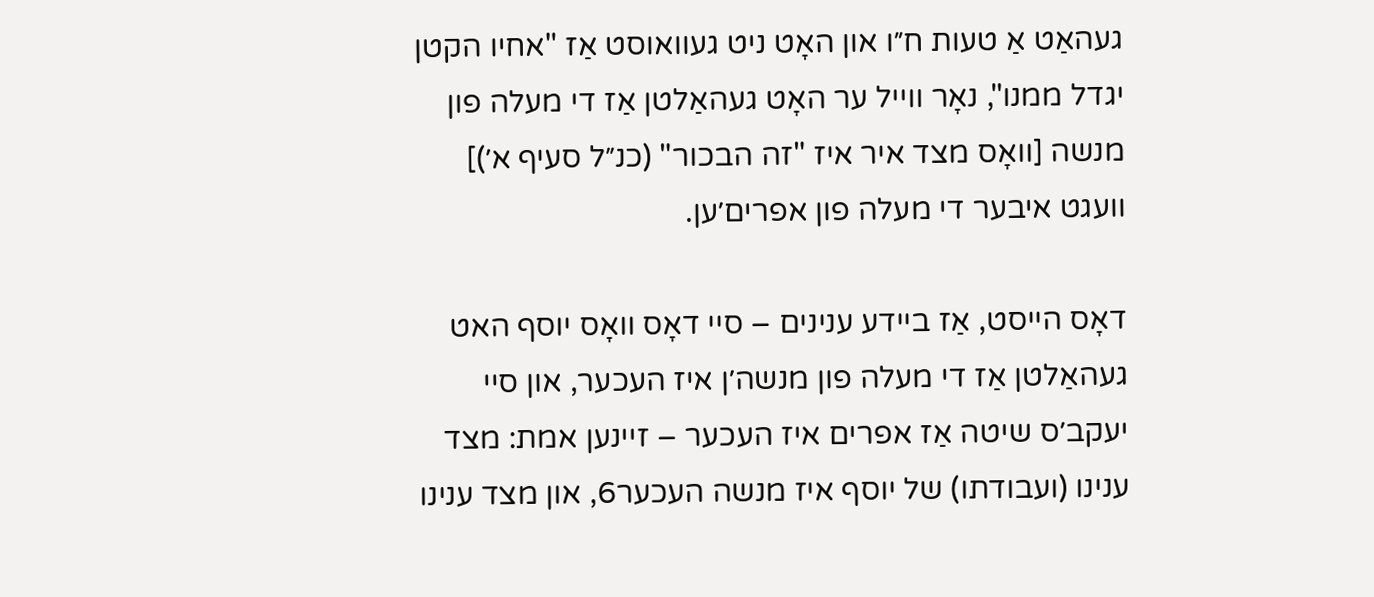געהאַט אַ טעות ח״ו און האָט ניט געוואוסט אַז "אחיו הקטן יגדל ממנו", נאָר ווייל ער האָט געהאַלטן אַז די מעלה פון מנשה [וואָס מצד איר איז "זה הבכור" (כנ״ל סעיף א׳)] וועגט איבער די מעלה פון אפרים׳ען.

דאָס הייסט, אַז ביידע ענינים – סיי דאָס וואָס יוסף האט געהאַלטן אַז די מעלה פון מנשה׳ן איז העכער, און סיי יעקב׳ס שיטה אַז אפרים איז העכער – זיינען אמת: מצד ענינו (ועבודתו) של יוסף איז מנשה העכער6, און מצד ענינו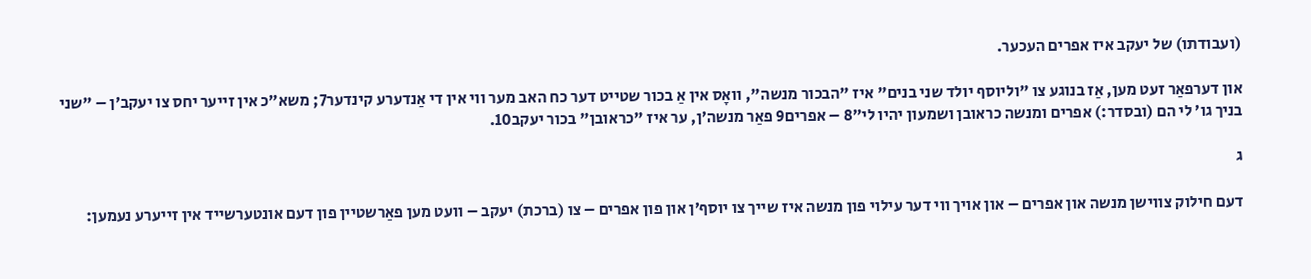(ועבודתו) של יעקב איז אפרים העכער.

און דערפאַר זעט מען, אַז בנוגע צו "וליוסף יולד שני בנים" איז "הבכור מנשה", וואָס אין אַ בכור שטייט דער כח האב מער ווי אין די אַנדערע קינדער7; משא״כ אין זייער יחס צו יעקב׳ן – "שני בניך גו׳ לי הם (ובסדר:) אפרים ומנשה כראובן ושמעון יהיו לי״8 – אפרים9 פאַר מנשה׳ן, ער איז "כראובן" בכור יעקב10.

ג

דעם חילוק צווישן מנשה און אפרים – און אויך ווי דער עילוי פון מנשה איז שייך צו יוסף׳ן און פון אפרים – צו (ברכת) יעקב – וועט מען פאַרשטיין פון דעם אונטערשייד אין זייערע נעמען: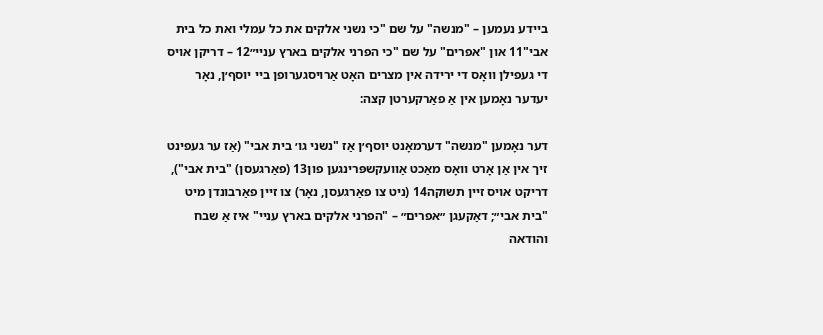ביידע נעמען – "מנשה" על שם "כי נשני אלקים את כל עמלי ואת כל בית אבי"11 און "אפרים" על שם "כי הפרני אלקים בארץ עניי״12 – דריקן אויס די געפילן וואָס די ירידה אין מצרים האָט אַרויסגערופן ביי יוסף׳ן, נאָר יעדער נאָמען אין אַ פאַרקערטן קצה:

דער נאָמען "מנשה" דערמאָנט יוסף׳ן אַז "נשני גו׳ בית אבי" (אַז ער געפינט זיך אין אַן אָרט וואָס מאַכט אַוועקשפּרינגען פון13 (פאַרגעסן) "בית אבי"), דריקט אויס זיין תשוקה14 (ניט צו פאַרגעסן, נאָר) צו זיין פאַרבונדן מיט "בית אבי״; דאַקעגן ״אפרים״ – "הפרני אלקים בארץ עניי" איז אַ שבח והודאה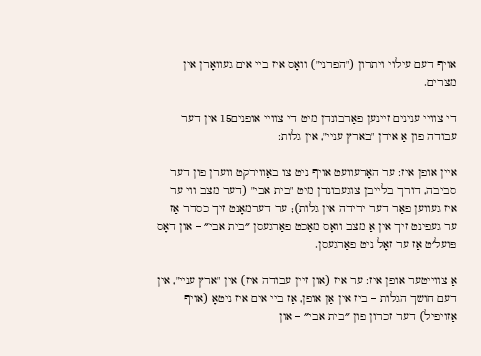אויף דעם עילוי ויתרון ("הפרני") וואָס איז ביי אים געוואָרן אין מצרים.

די צוויי ענינים זיינען פאַרבונדן מיט די צוויי אופנים15 אין דער עבודה פון אַ אידן "בארץ עניי", אין גלות:

איין אופן איז: ער האָרעוועט אויף ניט צו באַווירקט ווערן פון דער סביבה, דורך בלייבן צוגעבונדן מיט "בית אבי" (דער מצב ווי ער איז געווען פאַר דער ירידה אין גלות); ער דערמאָנט זיך כסדר אַז ער געפינט זיך אין אַ מצב וואָס מאַכט פאַרגעסן ״בית אבי״ – און דאָס פּועל׳ט אַז ער זאָל ניט פאַרגעסן.

אַ צווייטער אופן איז: ער איז (און זיין עבודה איז) אין "ארץ עניי", אין דעם חושך הגלות – ביז אין אַן אופן, אַז ביי אים איז ניטאָ (אויף אַזויפיל) דער זכרון פון ״בית אבי״ – און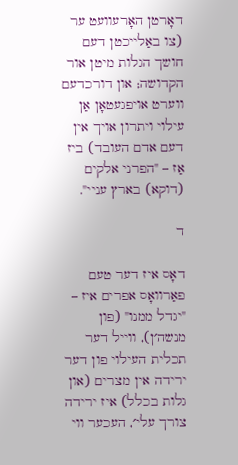דאָרטן האָרעוועט ער (צו באַלייכטן דעם חושך הגלות מיטן אור הקדושה; און דורכדעם ווערט אויפגעטאָן אַן עילוי ויתרון אויך אין דעם אדם העובד) ביז אַז – "הפרני אלקים (דוקא) בארץ עניי".

ד

דאָס איז דער טעם פאַרוואָס אפרים איז – "יגדל ממנו" (פון מנשה׳ן), ווייל דער תכלית העילוי פון דער ירידה אין מצרים (און גלות בכלל) איז ירידה צורך עלי׳, העכער ווי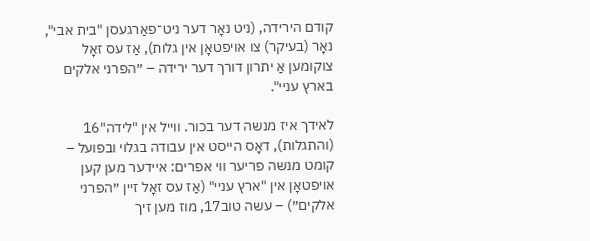קודם הירידה, (ניט נאָר דער ניט־פאַרגעסן "בית אבי", נאָר (בעיקר) צו אויפטאָן אין גלות), אַז עס זאָל צוקומען אַ יתרון דורך דער ירידה – ״הפרני אלקים בארץ עניי".

לאידך איז מנשה דער בכור. ווייל אין "לידה"16 (והתגלות), דאָס הייסט אין עבודה בגלוי ובפועל – קומט מנשה פריער ווי אפרים: איידער מען קען אויפטאָן אין "ארץ עניי" (אַז עס זאָל זיין ״הפרני אלקים״) – עשה טוב17, מוז מען זיך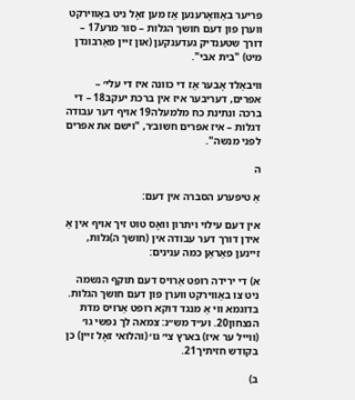פריער באַוואָרענען אַז מען זאָל ניט באַווירקט ווערן פון דעם חושך הגלות – סור מרע17 – דורך שטענדיק געדענקען (און זיין פאַרבונדן מיט) "בית אבי".

וויבאַלד אָבער אַז די כוונה איז די עלי׳ – אפרים, דעריבער איז אין ברכת יעקב18 – די ברכה ונתינת כח מלמעלה19 אויף דער עבודה דגלות – איז אפרים חשוב׳ר, "וישם את אפרים לפני מנשה".

ה

אַ טיפערע הסברה אין דעם:

אין דעם עילוי ויתרון וואָס טוט זיך אויף אין אַ אידן דורך דער עבודה אין (חושך ה)גלות, זיינען פאַראַן כמה ענינים:

א) די ירידה רופט אַרויס דעם תוקף הנשמה ניט צו באַווירקט ווערן פון דעם חושך הגלות. בדוגמא ווי אַ מנגד דוקא רופט אַרויס מדת הנצחון20. וע״ד מש״נ: צמאה לך נפשי גו׳ (ווייל ער איז) בארץ צי׳ גו׳ (והלואי זאָל זיין) כן בקודש חזיתיך21.

ב)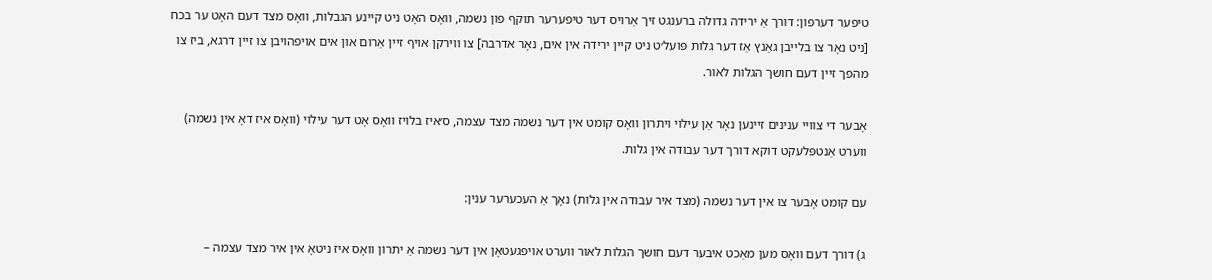טיפער דערפון: דורך אַ ירידה גדולה ברענגט זיך אַרויס דער טיפערער תוקף פון נשמה, וואָס האָט ניט קיינע הגבלות, וואָס מצד דעם האָט ער בכח [ניט נאָר צו בלייבן גאַנץ אַז דער גלות פּועל׳ט ניט קיין ירידה אין אים, נאָר אדרבה] צו ווירקן אויף זיין אַרום און אים אויפהויבן צו זיין דרגא, ביז צו מהפך זיין דעם חושך הגלות לאור.

אָבער די צוויי ענינים זיינען נאָר אַן עילוי ויתרון וואָס קומט אין דער נשמה מצד עצמה, ס׳איז בלויז וואָס אָט דער עילוי (וואָס איז דאָ אין נשמה) ווערט אַנטפּלעקט דוקא דורך דער עבודה אין גלות.

עם קומט אָבער צו אין דער נשמה (מצד איר עבודה אין גלות) נאָך אַ העכערער ענין:

ג) דורך דעם וואָס מען מאַכט איבער דעם חושך הגלות לאור ווערט אויפגעטאָן אין דער נשמה אַ יתרון וואָס איז ניטאָ אין איר מצד עצמה –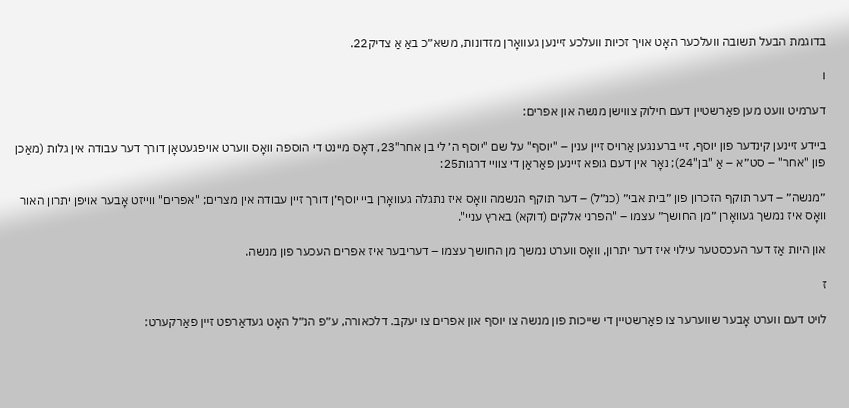בדוגמת הבעל תשובה וועלכער האָט אויך זכיות וועלכע זיינען געוואָרן מזדונות, משא״כ באַ אַ צדיק22.

ו

דערמיט וועט מען פאַרשטיין דעם חילוק צווישן מנשה און אפרים:

ביידע זיינען קינדער פון יוסף, זיי ברענגען אַרויס זיין ענין – "יוסף" על שם "יוסף ה׳ לי בן אחר"23, דאָס מיינט די הוספה וואָס ווערט אויפגעטאָן דורך דער עבודה אין גלות (מאַכן פון "אחר" – סט״א – אַ "בן"24); נאָר אין דעם גופא זיינען פאַראַן די צוויי דרגות25:

״מנשה״ – דער תוקף הזכרון פון ״בית אבי״ (כנ״ל) – דער תוקף הנשמה וואָס איז נתגלה געוואָרן ביי יוסף׳ן דורך זיין עבודה אין מצרים; "אפרים" ווייזט אָבער אויפן יתרון האור וואָס איז נמשך געוואָרן ״מן החושך״ עצמו – "הפרני אלקים (דוקא) בארץ עניי".

און היות אַז דער העכסטער עילוי איז דער יתרון, וואָס ווערט נמשך מן החושך עצמו – דעריבער איז אפרים העכער פון מנשה.

ז

לויט דעם ווערט אָבער שווערער צו פאַרשטיין די שייכות פון מנשה צו יוסף און אפרים צו יעקב. דלכאורה, ע״פ הנ״ל האָט געדאַרפט זיין פאַרקערט: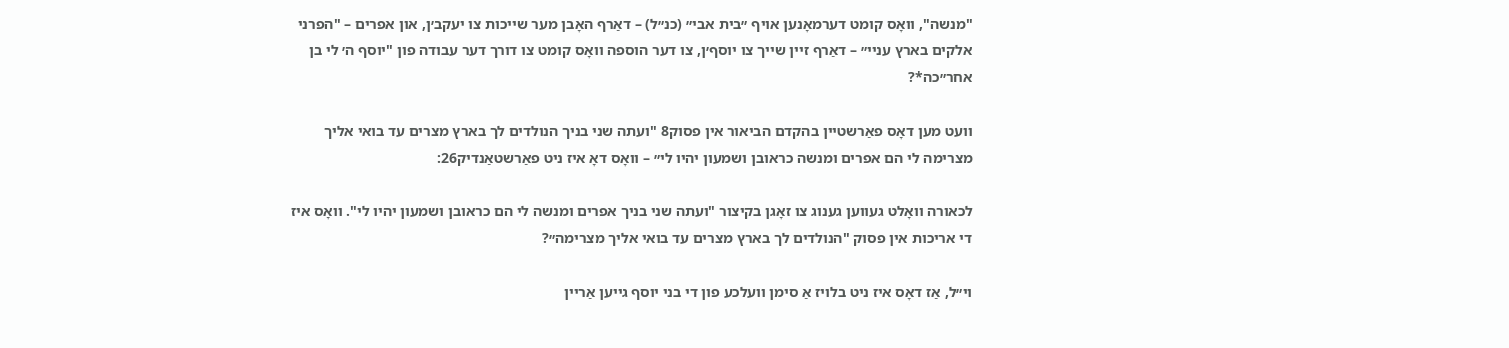"מנשה", וואָס קומט דערמאָנען אויף ״בית אבי״ (כנ״ל) – דאַרף האָבן מער שייכות צו יעקב׳ן, און אפרים – "הפרני אלקים בארץ עניי״ – דאַרף זיין שייך צו יוסף׳ן, צו דער הוספה וואָס קומט צו דורך דער עבודה פון "יוסף ה׳ לי בן אחר״כה*?

וועט מען דאָס פאַרשטיין בהקדם הביאור אין פסוק8 "ועתה שני בניך הנולדים לך בארץ מצרים עד בואי אליך מצרימה לי הם אפרים ומנשה כראובן ושמעון יהיו לי״ – וואָס דאָ איז ניט פאַרשטאַנדיק26:

לכאורה וואָלט געווען גענוג צו זאָגן בקיצור "ועתה שני בניך אפרים ומנשה לי הם כראובן ושמעון יהיו לי". וואָס איז די אריכות אין פסוק "הנולדים לך בארץ מצרים עד בואי אליך מצרימה״?

וי״ל, אַז דאָס איז ניט בלויז אַ סימן וועלכע פון די בני יוסף גייען אַריין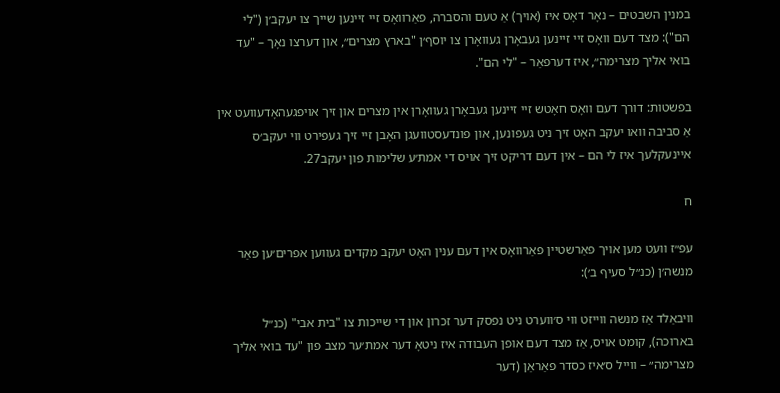במנין השבטים – נאָר דאָס איז (אויך) אַ טעם והסברה, פאַרוואָס זיי זיינען שייך צו יעקב׳ן ("לי הם"): מצד דעם וואָס זיי זיינען געבאָרן געוואָרן צו יוסף׳ן "בארץ מצרים״, און דערצו נאָך – "עד בואי אליך מצרימה״, איז דערפאַר – "לי הם".

בפשטות: דורך דעם וואָס חאָטש זיי זיינען געבאָרן געוואָרן אין מצרים און זיך אויפגעהאָדעוועט אין אַ סביבה וואו יעקב האָט זיך ניט געפונען, און פונדעסטוועגן האָבן זיי זיך געפירט ווי יעקב׳ס איינעקלעך איז לי הם – אין דעם דריקט זיך אויס די אמת׳ע שלימות פון יעקב27.

ח

עפ״ז וועט מען אויך פאַרשטיין פאַרוואָס אין דעם ענין האָט יעקב מקדים געווען אפרים׳ען פאַר מנשה׳ן (כנ״ל סעיף ב׳):

וויבאַלד אַז מנשה ווייזט ווי ס׳ווערט ניט נפסק דער זכרון און די שייכות צו "בית אבי" (כנ״ל בארוכה), קומט אויס, אַז מצד דעם אופן העבודה איז ניטאָ דער אמת׳ער מצב פון "עד בואי אליך מצרימה״ – ווייל ס׳איז כסדר פאַראַן (דער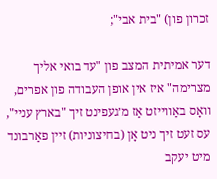זכרון פון) "בית אבי";

דער אמיתית המצב פון "עד בואי אליך מצרימה" איז אין אופן העבודה פון אפרים, וואָס באַווייזט אַז מ׳געפינט זיך "בארץ עניי", עס זעט זיך ניט אָן (בחיצוניות) זיין פאַרבונד מיט יעקב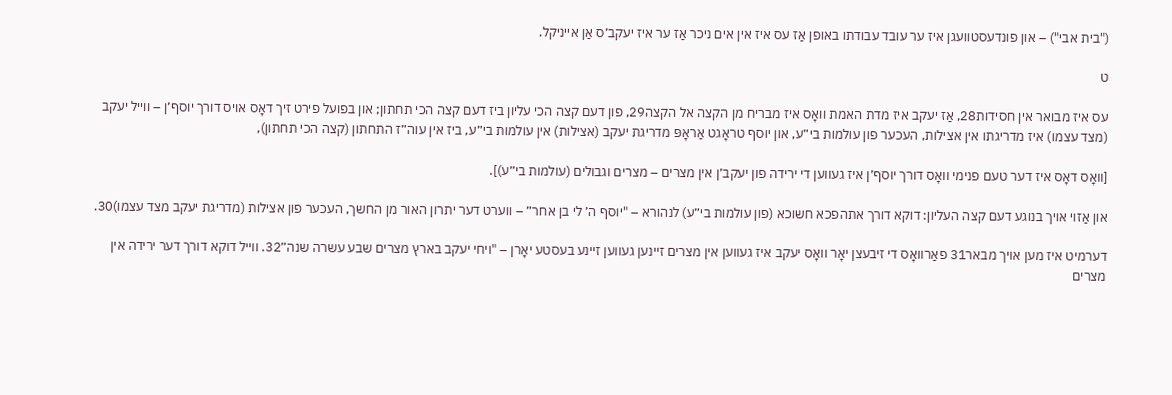("בית אבי") – און פונדעסטוועגן איז ער עובד עבודתו באופן אַז עס איז אין אים ניכר אַז ער איז יעקב׳ס אַן אייניקל.

ט

עס איז מבואר אין חסידות28, אַז יעקב איז מדת האמת וואָס איז מבריח מן הקצה אל הקצה29, פון דעם קצה הכי עליון ביז דעם קצה הכי תחתון; און בפועל פירט זיך דאָס אויס דורך יוסף׳ן – ווייל יעקב (מצד עצמו) איז מדריגתו אין אצילות, העכער פון עולמות בי״ע, און יוסף טראָגט אַראָפּ מדריגת יעקב (אצילות) אין עולמות בי״ע, ביז אין עוה״ז התחתון (קצה הכי תחתון),

[וואָס דאָס איז דער טעם פנימי וואָס דורך יוסף׳ן איז געווען די ירידה פון יעקב׳ן אין מצרים – מצרים וגבולים (עולמות בי״ע)].

און אַזוי אויך בנוגע דעם קצה העליון: דוקא דורך אתהפכא חשוכא (פון עולמות בי״ע) לנהורא – "יוסף ה׳ לי בן אחר״ – ווערט דער יתרון האור מן החשך, העכער פון אצילות (מדריגת יעקב מצד עצמו)30.

דערמיט איז מען אויך מבאר31 פאַרוואָס די זיבעצן יאָר וואָס יעקב איז געווען אין מצרים זיינען געווען זיינע בעסטע יאָרן – "ויחי יעקב בארץ מצרים שבע עשרה שנה״32. ווייל דוקא דורך דער ירידה אין מצרים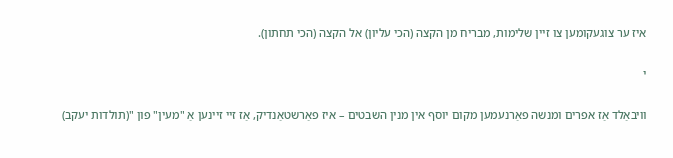איז ער צוגעקומען צו זיין שלימות, מבריח מן הקצה (הכי עליון) אל הקצה (הכי תחתון).

י

וויבאַלד אַז אפרים ומנשה פאַרנעמען מקום יוסף אין מנין השבטים – איז פאַרשטאַנדיק, אַז זיי זיינען אַ "מעין" פון "(תולדות יעקב)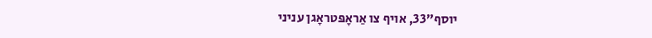יוסף"33, אויף צו אַראָפּטראָגן עניני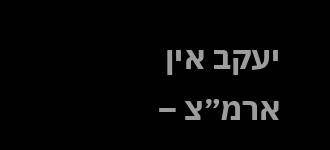יעקב אין ארמ״צ –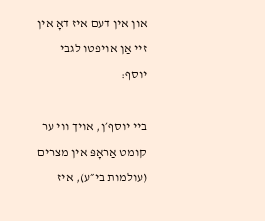און אין דעם איז דאָ אין זיי אַן אויפטו לגבי יוסף:

ביי יוסף׳ן, אויך ווי ער קומט אַראָפּ אין מצרים (עולמות בי״ע), איז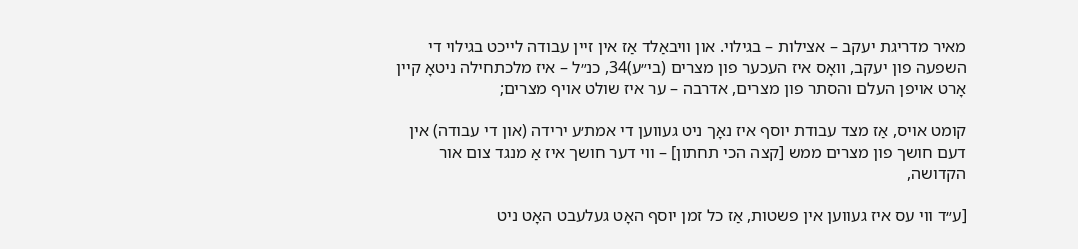מאיר מדריגת יעקב – אצילות – בגילוי. און וויבאַלד אַז אין זיין עבודה לייכט בגילוי די השפעה פון יעקב, וואָס איז העכער פון מצרים (בי״ע)34, כנ״ל – איז מלכתחילה ניטאָ קיין אָרט אויפן העלם והסתר פון מצרים, אדרבה – ער איז שולט אויף מצרים;

קומט אויס, אַז מצד עבודת יוסף איז נאָך ניט געווען די אמת׳ע ירידה (און די עבודה) אין דעם חושך פון מצרים ממש [קצה הכי תחתון] – ווי דער חושך איז אַ מנגד צום אור הקדושה,

[ע״ד ווי עס איז געווען אין פשטות, אַז כל זמן יוסף האָט געלעבט האָט ניט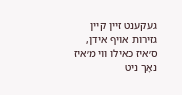געקענט זיין קיין גזירות אויף אידן, ס׳איז כאילו ווי מ׳איז נאָך ניט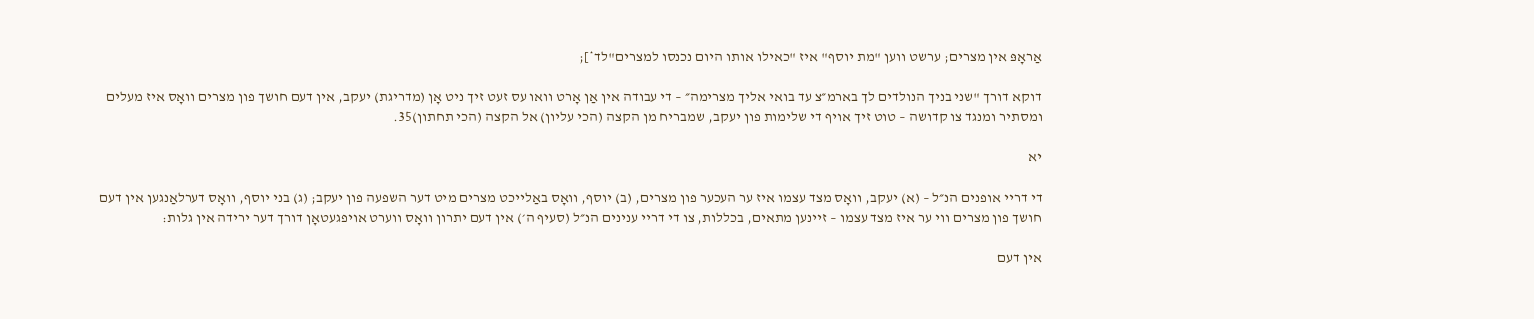אַראָפּ אין מצרים; ערשט ווען "מת יוסף" איז "כאילו אותו היום נכנסו למצרים"לד*];

דוקא דורך "שני בניך הנולדים לך בארמ״צ עד בואי אליך מצרימה״ – די עבודה אין אַן אָרט וואו עס זעט זיך ניט אָן (מדריגת) יעקב, אין דעם חושך פון מצרים וואָס איז מעלים ומסתיר ומנגד צו קדושה – טוט זיך אויף די שלימות פון יעקב, שמבריח מן הקצה (הכי עליון) אל הקצה (הכי תחתון)35.

יא

די דריי אופנים הנ״ל – (א) יעקב, וואָס מצד עצמו איז ער העכער פון מצרים, (ב) יוסף, וואָס באַלייכט מצרים מיט דער השפעה פון יעקב; (ג) בני יוסף, וואָס דערלאַנגען אין דעם חושך פון מצרים ווי ער איז מצד עצמו – זיינען מתאים, בכללות, צו די דריי ענינים הנ״ל (סעיף ה׳) אין דעם יתרון וואָס ווערט אויפגעטאָן דורך דער ירידה אין גלות:

אין דעם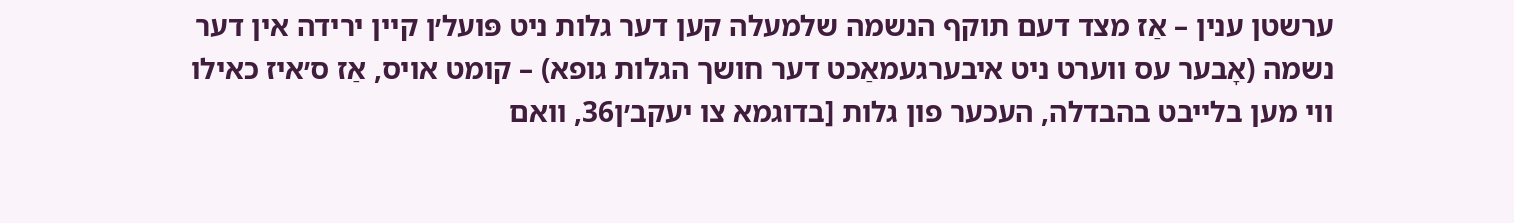ערשטן ענין – אַז מצד דעם תוקף הנשמה שלמעלה קען דער גלות ניט פּועל׳ן קיין ירידה אין דער נשמה (אָבער עס ווערט ניט איבערגעמאַכט דער חושך הגלות גופא) – קומט אויס, אַז ס׳איז כאילו ווי מען בלייבט בהבדלה, העכער פון גלות [בדוגמא צו יעקב׳ן36, וואם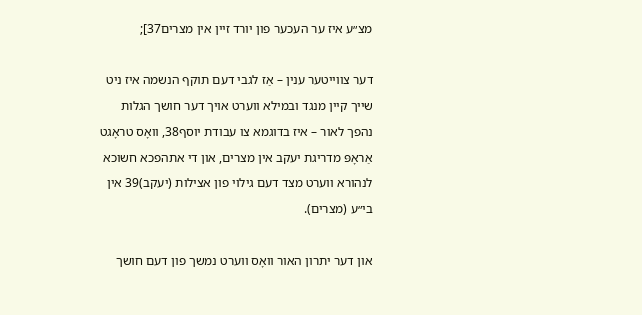מצ״ע איז ער העכער פון יורד זיין אין מצרים37];

דער צווייטער ענין – אַז לגבי דעם תוקף הנשמה איז ניט שייך קיין מנגד ובמילא ווערט אויך דער חושך הגלות נהפך לאור – איז בדוגמא צו עבודת יוסף38, וואָס טראָגט אַראָפּ מדריגת יעקב אין מצרים, און די אתהפכא חשוכא לנהורא ווערט מצד דעם גילוי פון אצילות (יעקב)39 אין בי״ע (מצרים).

און דער יתרון האור וואָס ווערט נמשך פון דעם חושך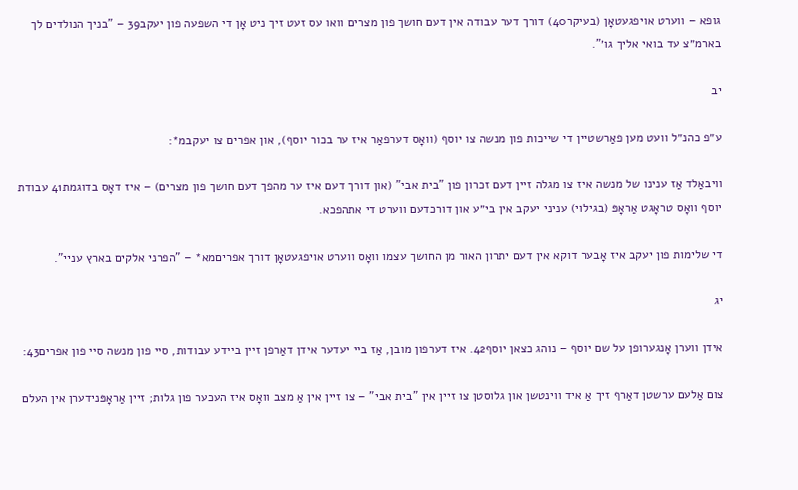גופא – ווערט אויפגעטאָן (בעיקר40) דורך דער עבודה אין דעם חושך פון מצרים וואו עס זעט זיך ניט אָן די השפעה פון יעקב39 – "בניך הנולדים לך בארמ״צ עד בואי אליך גו׳".

יב

ע״פ כהנ״ל וועט מען פאַרשטיין די שייכות פון מנשה צו יוסף (וואָס דערפאַר איז ער בכור יוסף), און אפרים צו יעקבמ*:

וויבאַלד אַז ענינו של מנשה איז צו מגלה זיין דעם זכרון פון "בית אבי" (און דורך דעם איז ער מהפך דעם חושך פון מצרים) – איז דאָס בדוגמת41 עבודת יוסף וואָס טראָגט אַראָפּ (בגילוי) עניני יעקב אין בי״ע און דורכדעם ווערט די אתהפכא.

די שלימות פון יעקב איז אָבער דוקא אין דעם יתרון האור מן החושך עצמו וואָס ווערט אויפגעטאָן דורך אפריםמא* – "הפרני אלקים בארץ עניי".

יג

אידן ווערן אָנגערופן על שם יוסף – נוהג כצאן יוסף42. איז דערפון מובן, אַז ביי יעדער אידן דאַרפן זיין ביידע עבודות, סיי פון מנשה סיי פון אפרים43:

צום אַלעם ערשטן דאַרף זיך אַ איד ווינטשן און גלוסטן צו זיין אין "בית אבי" – צו זיין אין אַ מצב וואָס איז העכער פון גלות; זיין אַראָפּנידערן אין העלם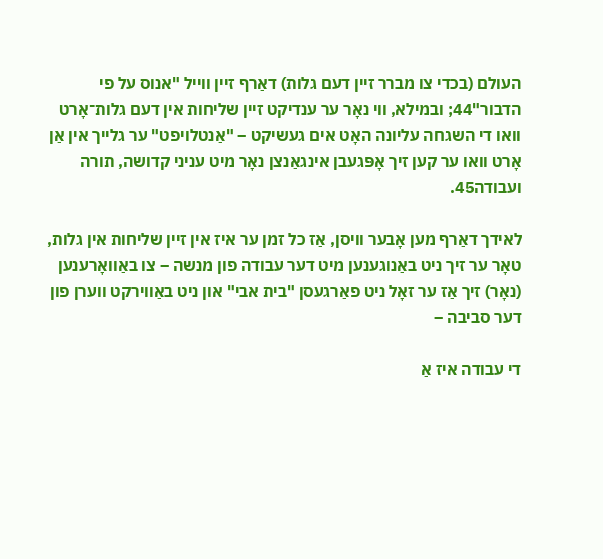העולם (בכדי צו מברר זיין דעם גלות) דאַרף זיין ווייל "אנוס על פי הדבור"44; ובמילא, ווי נאָר ער ענדיקט זיין שליחות אין דעם גלות־אָרט וואו די השגחה עליונה האָט אים געשיקט – "אַנטלויפט" ער גלייך אין אַן אָרט וואו ער קען זיך אָפּגעבן אינגאַנצן נאָר מיט עניני קדושה, תורה ועבודה45.

לאידך דאַרף מען אָבער וויסן, אַז כל זמן ער איז אין זיין שליחות אין גלות, טאָר ער זיך ניט באַנוגענען מיט דער עבודה פון מנשה – צו באַוואָרענען (נאָר) זיך אַז ער זאָל ניט פאַרגעסן "בית אבי" און ניט באַווירקט ווערן פון דער סביבה –

די עבודה איז אַ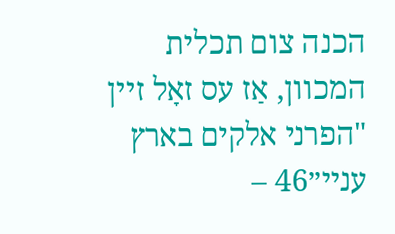הכנה צום תכלית המכוון, אַז עס זאָל זיין "הפרני אלקים בארץ עניי״46 –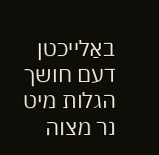באַלייכטן דעם חושך הגלות מיט נר מצוה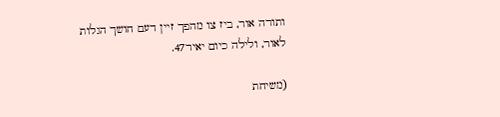ותורה אור, ביז צו מהפך זיין דעם חושך הגלות לאור, ולילה כיום יאיר47.

(משיחת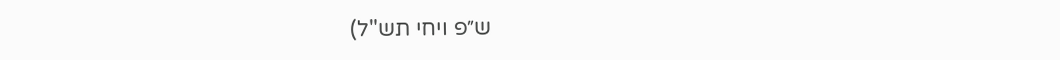ש״פ ויחי תש"ל)